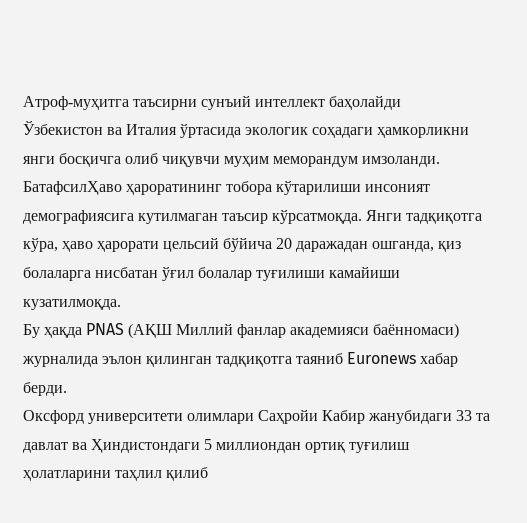Атроф-муҳитга таъсирни сунъий интеллект баҳолайди
Ўзбекистон ва Италия ўртасида экологик соҳадаги ҳамкорликни янги босқичга олиб чиқувчи муҳим меморандум имзоланди.
БатафсилҲаво ҳароратининг тобора кўтарилиши инсоният демографиясига кутилмаган таъсир кўрсатмоқда. Янги тадқиқотга кўра, ҳаво ҳарорати цельсий бўйича 20 даражадан ошганда, қиз болаларга нисбатан ўғил болалар туғилиши камайиши кузатилмоқда.
Бу ҳақда PNAS (АҚШ Миллий фанлар академияси баённомаси) журналида эълон қилинган тадқиқотга таяниб Euronews хабар берди.
Оксфорд университети олимлари Саҳройи Кабир жанубидаги 33 та давлат ва Ҳиндистондаги 5 миллиондан ортиқ туғилиш ҳолатларини таҳлил қилиб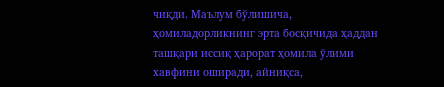чиқди. Маълум бўлишича, ҳомиладорликнинг эрта босқичида ҳаддан ташқари иссиқ ҳарорат ҳомила ўлими хавфини оширади, айниқса,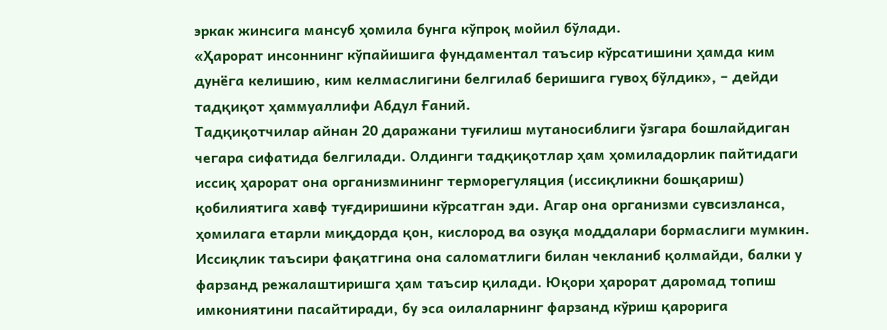эркак жинсига мансуб ҳомила бунга кўпроқ мойил бўлади.
«Ҳарорат инсоннинг кўпайишига фундаментал таъсир кўрсатишини ҳамда ким дунёга келишию, ким келмаслигини белгилаб беришига гувоҳ бўлдик», – дейди тадқиқот ҳаммуаллифи Абдул Ғаний.
Тадқиқотчилар айнан 20 даражани туғилиш мутаносиблиги ўзгара бошлайдиган чегара сифатида белгилади. Олдинги тадқиқотлар ҳам ҳомиладорлик пайтидаги иссиқ ҳарорат она организмининг терморегуляция (иссиқликни бошқариш) қобилиятига хавф туғдиришини кўрсатган эди. Агар она организми сувсизланса, ҳомилага етарли миқдорда қон, кислород ва озуқа моддалари бормаслиги мумкин.
Иссиқлик таъсири фақатгина она саломатлиги билан чекланиб қолмайди, балки у фарзанд режалаштиришга ҳам таъсир қилади. Юқори ҳарорат даромад топиш имкониятини пасайтиради, бу эса оилаларнинг фарзанд кўриш қарорига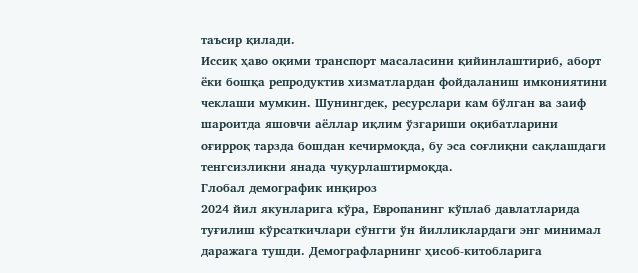таъсир қилади.
Иссиқ ҳаво оқими транспорт масаласини қийинлаштириб, аборт ёки бошқа репродуктив хизматлардан фойдаланиш имкониятини чеклаши мумкин. Шунингдек, ресурслари кам бўлган ва заиф шароитда яшовчи аёллар иқлим ўзгариши оқибатларини оғирроқ тарзда бошдан кечирмоқда, бу эса соғлиқни сақлашдаги тенгсизликни янада чуқурлаштирмоқда.
Глобал демографик инқироз
2024 йил якунларига кўра, Европанинг кўплаб давлатларида туғилиш кўрсаткичлари сўнгги ўн йилликлардаги энг минимал даражага тушди. Демографларнинг ҳисоб-китобларига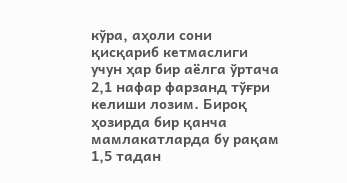кўра, аҳоли сони қисқариб кетмаслиги учун ҳар бир аёлга ўртача 2,1 нафар фарзанд тўғри келиши лозим. Бироқ ҳозирда бир қанча мамлакатларда бу рақам 1,5 тадан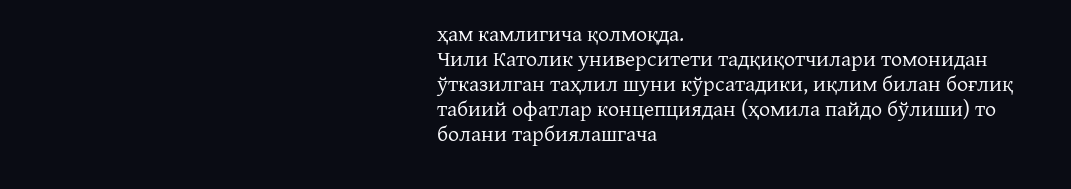ҳам камлигича қолмоқда.
Чили Католик университети тадқиқотчилари томонидан ўтказилган таҳлил шуни кўрсатадики, иқлим билан боғлиқ табиий офатлар концепциядан (ҳомила пайдо бўлиши) то болани тарбиялашгача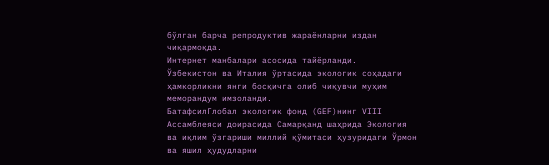бўлган барча репродуктив жараёнларни издан чиқармоқда.
Интернет манбалари асосида тайёрланди.
Ўзбекистон ва Италия ўртасида экологик соҳадаги ҳамкорликни янги босқичга олиб чиқувчи муҳим меморандум имзоланди.
БатафсилГлобал экологик фонд (GEF)нинг VIII Ассамблеяси доирасида Самарқанд шаҳрида Экология ва иқлим ўзгариши миллий қўмитаси ҳузуридаги Ўрмон ва яшил ҳудудларни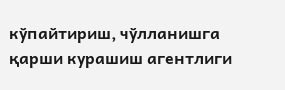кўпайтириш, чўлланишга қарши курашиш агентлиги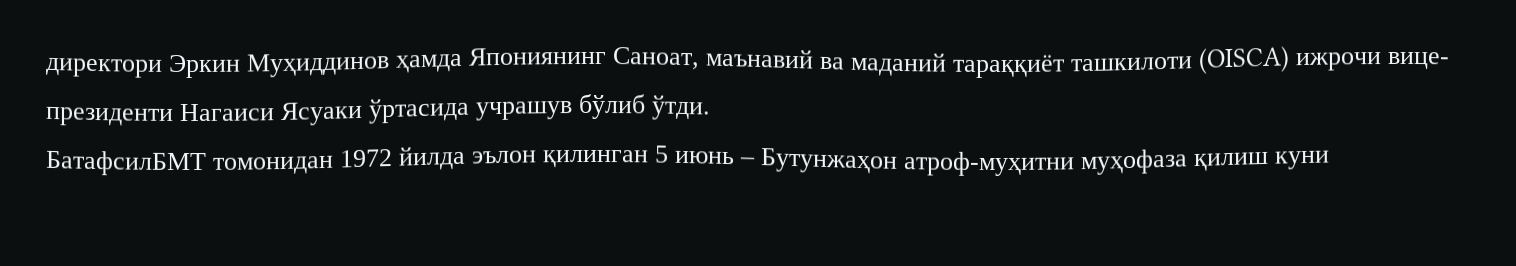директори Эркин Муҳиддинов ҳамда Япониянинг Саноат, маънавий ва маданий тараққиёт ташкилоти (OISCA) ижрочи вице-президенти Нагаиси Ясуаки ўртасида учрашув бўлиб ўтди.
БатафсилБМТ томонидан 1972 йилда эълон қилинган 5 июнь – Бутунжаҳон атроф-муҳитни муҳофаза қилиш куни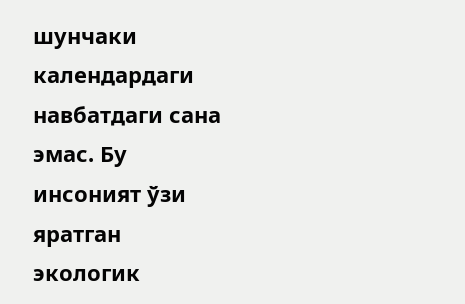шунчаки календардаги навбатдаги сана эмас. Бу инсоният ўзи яратган экологик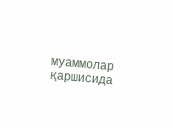муаммолар қаршисида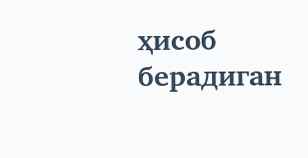ҳисоб берадиган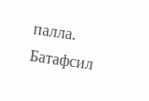палла.
Батафсил